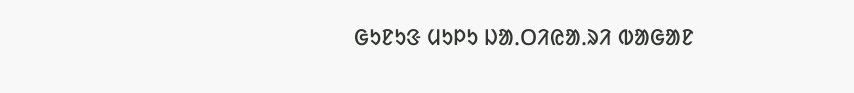ᱜᱩᱱᱩᱝ ᱢᱩᱞᱩ ᱡᱟᱹᱛᱤᱭᱟᱹᱨᱤ ᱵᱟᱜᱟᱱ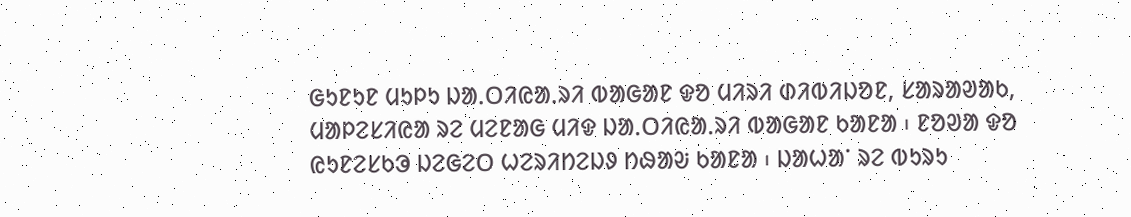ᱜᱩᱱᱩᱱ ᱢᱩᱞᱩ ᱡᱟᱹᱛᱤᱭᱟᱹᱨᱤ ᱵᱟᱜᱟᱱ ᱫᱚ ᱢᱤᱨᱤ ᱰᱤᱵᱤᱡᱚᱱ, ᱥᱟᱨᱟᱣᱟᱠ, ᱢᱟᱞᱮᱥᱤᱭᱟ ᱨᱮ ᱢᱮᱱᱟᱜ ᱢᱤᱫ ᱡᱟᱹᱛᱤᱭᱟᱹᱨᱤ ᱵᱟᱜᱟᱱ ᱠᱟᱱᱟ ᱾ ᱱᱚᱣᱟ ᱫᱚ ᱭᱩᱱᱮᱥᱠᱳ ᱡᱮᱜᱮᱛ ᱦᱮᱨᱤᱴᱮᱡᱽ ᱴᱷᱟᱶ ᱠᱟᱱᱟ ᱾ ᱡᱟᱦᱟᱸ ᱨᱮ ᱵᱩᱨᱩ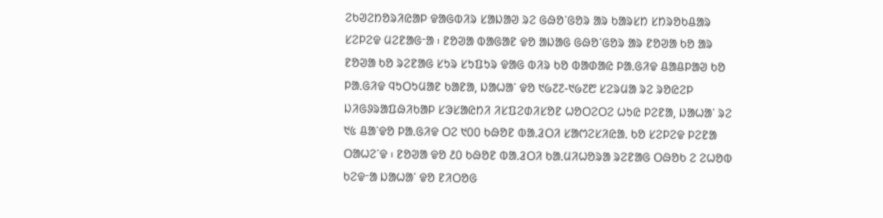ᱮᱠᱣᱮᱴᱚᱨᱤᱭᱟᱞ ᱫᱟᱜᱵᱤᱨ ᱥᱟᱡᱟᱣ ᱨᱮ ᱜᱷᱚᱸᱜᱚᱨ ᱟᱨ ᱠᱟᱨᱥᱴ ᱥᱴᱨᱚᱠᱪᱟᱨ ᱥᱮᱞᱮᱫ ᱢᱮᱱᱟᱜᱼᱟ ᱾ ᱱᱚᱣᱟ ᱵᱟᱜᱟᱱ ᱫᱚ ᱟᱡᱟᱜ ᱜᱷᱚᱸᱜᱚᱨ ᱟᱨ ᱱᱚᱣᱟ ᱠᱚ ᱟᱨ ᱱᱚᱣᱟ ᱠᱚ ᱨᱮᱱᱟᱜ ᱥᱩᱨ ᱥᱩᱯᱩᱨ ᱫᱟᱜ ᱵᱤᱨ ᱠᱚ ᱵᱟᱰᱟᱭ ᱞᱟᱹᱜᱤᱫ ᱪᱟᱪᱞᱟᱣ ᱠᱚ ᱞᱟᱹᱜᱤᱫ ᱧᱩᱛᱩᱢᱟᱱ ᱠᱟᱱᱟ, ᱡᱟᱦᱟᱸ ᱫᱚ ᱑᱙᱗᱗-᱑᱙᱗᱘ ᱥᱮᱨᱢᱟ ᱨᱮ ᱨᱚᱭᱮᱞ ᱡᱤᱜᱽᱨᱟᱯᱷᱤᱠᱟᱞ ᱥᱳᱥᱟᱭᱴᱤ ᱤᱥᱯᱮᱰᱤᱥᱚᱱ ᱦᱚᱛᱮᱛᱮ ᱦᱩᱭ ᱞᱮᱱᱟ, ᱡᱟᱦᱟᱸ ᱨᱮ ᱑᱕ ᱪᱟᱸᱫᱚ ᱞᱟᱹᱜᱤᱫ ᱛᱮ ᱑᱐᱐ ᱠᱷᱚᱱ ᱵᱟᱹᱲᱛᱤ ᱥᱟᱬᱮᱥᱤᱭᱟᱹ ᱠᱚ ᱥᱮᱞᱮᱫ ᱞᱮᱱᱟ ᱛᱟᱦᱮᱸᱫ ᱾ ᱱᱚᱣᱟ ᱫᱚ ᱒᱐ ᱠᱷᱚᱱ ᱵᱟᱹᱲᱛᱤ ᱠᱟᱹᱢᱤᱦᱚᱨᱟ ᱨᱮᱱᱟᱜ ᱛᱷᱚᱠ ᱮ ᱮᱦᱚᱵ ᱠᱮᱫᱼᱟ ᱡᱟᱦᱟᱸ ᱫᱚ ᱱᱤᱛᱚᱜ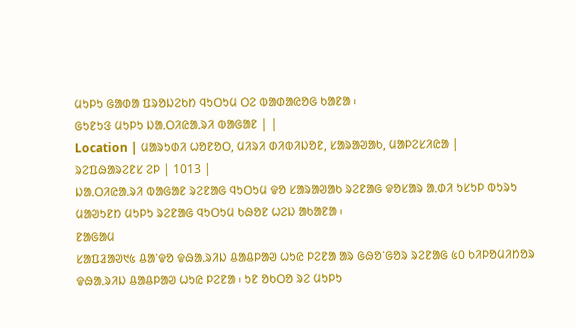ᱢᱩᱞᱩ ᱜᱟᱰᱟ ᱯᱨᱚᱡᱮᱠᱴ ᱧᱩᱛᱩᱢ ᱛᱮ ᱵᱟᱰᱟᱭᱚᱜ ᱠᱟᱱᱟ ᱾
ᱜᱩᱱᱩᱝ ᱢᱩᱞᱩ ᱡᱟᱹᱛᱤᱭᱟᱹᱨᱤ ᱵᱟᱜᱟᱱ | |
Location | ᱢᱟᱨᱩᱰᱤ ᱦᱚᱱᱚᱛ, ᱢᱤᱨᱤ ᱰᱤᱵᱤᱡᱚᱱ, ᱥᱟᱨᱟᱣᱟᱠ, ᱢᱟᱞᱮᱥᱤᱭᱟ |
ᱨᱮᱯᱷᱟᱨᱮᱱᱥ ᱮᱞ | 1013 |
ᱡᱟᱹᱛᱤᱭᱟᱹᱨᱤ ᱵᱟᱜᱟᱱ ᱨᱮᱱᱟᱜ ᱧᱩᱛᱩᱢ ᱫᱚ ᱥᱟᱨᱟᱣᱟᱠ ᱨᱮᱱᱟᱜ ᱫᱚᱥᱟᱨ ᱟᱹᱰᱤ ᱩᱥᱩᱞ ᱵᱩᱨᱩ ᱢᱟᱣᱩᱱᱴ ᱢᱩᱞᱩ ᱨᱮᱱᱟᱜ ᱧᱩᱛᱩᱢ ᱠᱷᱚᱱ ᱦᱮᱡ ᱟᱠᱟᱱᱟ ᱾
ᱱᱟᱜᱟᱢ
ᱥᱟᱯᱲᱟᱣ᱑᱕ ᱪᱟᱸᱫᱚ ᱫᱷᱟᱹᱨᱤᱡ ᱪᱟᱪᱞᱟᱣ ᱦᱩᱭ ᱞᱮᱱᱟ ᱟᱨ ᱜᱷᱚᱸᱜᱚᱨ ᱨᱮᱱᱟᱜ ᱕᱐ ᱠᱤᱞᱚᱢᱤᱴᱚᱨ ᱫᱷᱟᱹᱨᱤᱡ ᱪᱟᱪᱞᱟᱣ ᱦᱩᱭ ᱞᱮᱱᱟ ᱾ ᱩᱱ ᱚᱠᱛᱚ ᱨᱮ ᱢᱩᱞᱩ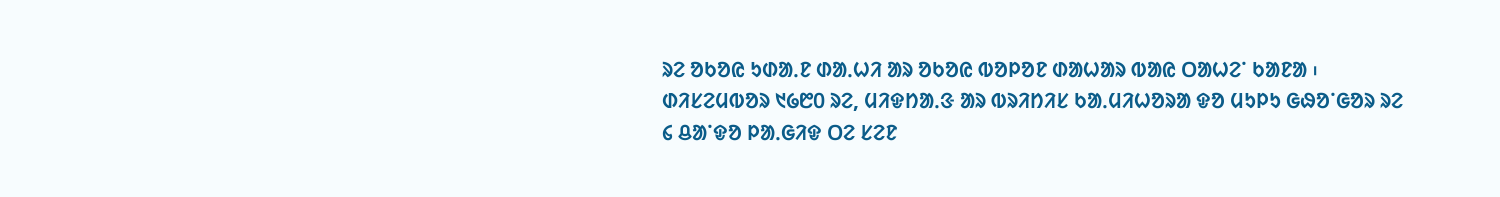ᱨᱮ ᱚᱠᱚᱭ ᱩᱰᱟᱹᱱ ᱰᱟᱹᱦᱤ ᱟᱨ ᱚᱠᱚᱭ ᱵᱚᱞᱚᱱ ᱰᱟᱦᱟᱨ ᱵᱟᱭ ᱛᱟᱦᱮᱸ ᱠᱟᱱᱟ ᱾
ᱰᱤᱥᱮᱢᱵᱚᱨ ᱑᱙᱘᱐ ᱨᱮ, ᱢᱤᱫᱴᱟᱹᱝ ᱟᱨ ᱵᱨᱤᱴᱤᱥ ᱠᱟᱹᱢᱤᱦᱚᱨᱟ ᱫᱚ ᱢᱩᱞᱩ ᱜᱷᱚᱸᱜᱚᱨ ᱨᱮ ᱔ ᱪᱟᱸᱫᱚ ᱞᱟᱹᱜᱤᱫ ᱛᱮ ᱥᱮᱱ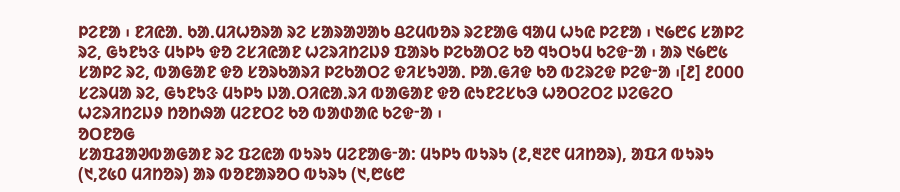ᱞᱮᱱᱟ ᱾ ᱱᱤᱭᱟᱹ ᱠᱟᱹᱢᱤᱦᱚᱨᱟ ᱨᱮ ᱥᱟᱨᱟᱣᱟᱠ ᱪᱮᱢᱵᱚᱨ ᱨᱮᱱᱟᱜ ᱧᱟᱢ ᱦᱩᱭ ᱞᱮᱱᱟ ᱾ ᱑᱙᱘᱔ ᱥᱟᱞᱮ ᱨᱮ, ᱜᱩᱱᱩᱝ ᱢᱩᱞᱩ ᱫᱚ ᱮᱥᱤᱭᱟᱱ ᱦᱮᱨᱤᱴᱮᱡᱽ ᱯᱟᱨᱠ ᱞᱮᱠᱟᱛᱮ ᱠᱚ ᱧᱩᱛᱩᱢ ᱠᱮᱫᱼᱟ ᱾ ᱟᱨ ᱑᱙᱘᱕ ᱥᱟᱞᱮ ᱨᱮ, ᱵᱟᱜᱟᱱ ᱫᱚ ᱥᱚᱨᱠᱟᱨᱤ ᱞᱮᱠᱟᱛᱮ ᱫᱤᱥᱩᱣᱟᱹ ᱞᱟᱹᱜᱤᱫ ᱠᱚ ᱵᱮᱨᱮᱫ ᱞᱮᱫᱼᱟ ᱾[᱒] ᱒᱐᱐᱐ ᱥᱮᱨᱢᱟ ᱨᱮ, ᱜᱩᱱᱩᱝ ᱢᱩᱞᱩ ᱡᱟᱹᱛᱤᱭᱟᱹᱨᱤ ᱵᱟᱜᱟᱱ ᱫᱚ ᱭᱩᱱᱮᱥᱠᱳ ᱦᱚᱛᱮᱛᱮ ᱡᱮᱜᱮᱛ ᱦᱮᱨᱤᱴᱮᱡᱽ ᱴᱚᱴᱷᱟ ᱢᱮᱱᱛᱮ ᱠᱚ ᱵᱟᱰᱟᱭ ᱠᱮᱫᱼᱟ ᱾
ᱚᱛᱱᱚᱜ
ᱥᱟᱯᱲᱟᱣᱵᱟᱜᱟᱱ ᱨᱮ ᱯᱮᱭᱟ ᱵᱩᱨᱩ ᱢᱮᱱᱟᱜᱼᱟ: ᱢᱩᱞᱩ ᱵᱩᱨᱩ (᱒,᱓᱗᱖ ᱢᱤᱴᱚᱨ), ᱟᱯᱤ ᱵᱩᱨᱩ (᱑,᱗᱕᱐ ᱢᱤᱴᱚᱨ) ᱟᱨ ᱵᱚᱱᱟᱨᱚᱛ ᱵᱩᱨᱩ (᱑,᱘᱕᱘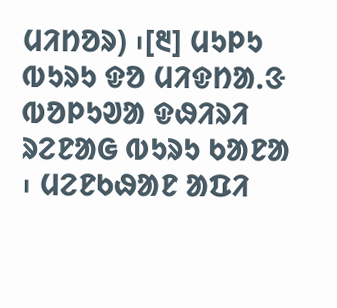ᱢᱤᱴᱚᱨ) ᱾[᱓] ᱢᱩᱞᱩ ᱵᱩᱨᱩ ᱫᱚ ᱢᱤᱫᱴᱟᱹᱝ ᱵᱚᱞᱩᱣᱟ ᱫᱷᱤᱨᱤ ᱨᱮᱱᱟᱜ ᱵᱩᱨᱩ ᱠᱟᱱᱟ ᱾ ᱢᱮᱱᱠᱷᱟᱱ ᱟᱯᱤ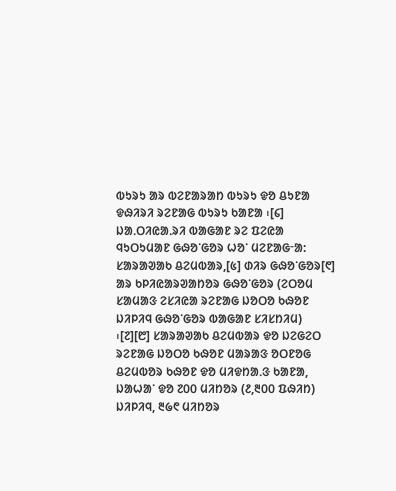ᱵᱩᱨᱩ ᱟᱨ ᱵᱮᱱᱟᱨᱟᱴ ᱵᱩᱨᱩ ᱫᱚ ᱪᱩᱱᱟ ᱫᱷᱤᱨᱤ ᱨᱮᱱᱟᱜ ᱵᱩᱨᱩ ᱠᱟᱱᱟ ᱾[᱔] ᱡᱟᱹᱛᱤᱭᱟᱹᱨᱤ ᱵᱟᱜᱟᱱ ᱨᱮ ᱯᱮᱭᱟ ᱧᱩᱛᱩᱢᱟᱱ ᱜᱷᱚᱸᱜᱚᱨ ᱦᱚᱸ ᱢᱮᱱᱟᱜᱼᱟ: ᱥᱟᱨᱟᱣᱟᱠ ᱪᱮᱢᱵᱟᱨ,[᱕] ᱰᱤᱨ ᱜᱷᱚᱸᱜᱚᱨ[᱖] ᱟᱨ ᱠᱞᱤᱭᱟᱨᱣᱟᱴᱚᱨ ᱜᱷᱚᱸᱜᱚᱨ (ᱮᱛᱚᱢ ᱥᱟᱢᱟᱝ ᱮᱥᱤᱭᱟ ᱨᱮᱱᱟᱜ ᱡᱚᱛᱚ ᱠᱷᱚᱱ ᱡᱤᱞᱤᱧ ᱜᱷᱚᱸᱜᱚᱨ ᱵᱟᱜᱟᱱ ᱥᱤᱥᱴᱤᱢ) ᱾[᱗][᱘] ᱥᱟᱨᱟᱣᱟᱠ ᱪᱮᱢᱵᱟᱨ ᱫᱚ ᱡᱮᱜᱮᱛ ᱨᱮᱱᱟᱜ ᱡᱚᱛᱚ ᱠᱷᱚᱱ ᱢᱟᱨᱟᱝ ᱚᱛᱱᱚᱜ ᱪᱮᱢᱵᱚᱨ ᱠᱷᱚᱱ ᱫᱚ ᱢᱤᱫᱴᱟᱹᱝ ᱠᱟᱱᱟ, ᱡᱟᱦᱟᱸ ᱫᱚ ᱗᱐᱐ ᱢᱤᱴᱚᱨ (᱒,᱓᱐᱐ ᱯᱷᱤᱴ) ᱡᱤᱞᱤᱧ, ᱓᱙᱖ ᱢᱤᱴᱚᱨ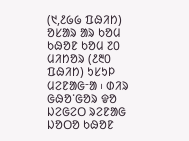(᱑,᱒᱙᱙ ᱯᱷᱤᱴ) ᱚᱥᱟᱨ ᱟᱨ ᱠᱚᱢ ᱠᱷᱚᱱ ᱠᱚᱢ ᱗᱐ ᱢᱤᱴᱚᱨ (᱒᱓᱐ ᱯᱷᱤᱴ) ᱩᱥᱩᱞ ᱢᱮᱱᱟᱜᱼᱟ ᱾ ᱰᱤᱨ ᱜᱷᱚᱸᱜᱚᱨ ᱫᱚ ᱡᱮᱜᱮᱛ ᱨᱮᱱᱟᱜ ᱡᱚᱛᱚ ᱠᱷᱚᱱ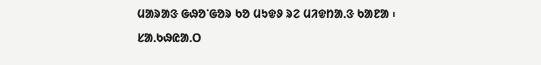ᱢᱟᱨᱟᱝ ᱜᱷᱚᱸᱜᱚᱨ ᱠᱚ ᱢᱩᱫᱽ ᱨᱮ ᱢᱤᱫᱴᱟᱹᱝ ᱠᱟᱱᱟ ᱾
ᱥᱟᱹᱠᱷᱭᱟᱹᱛ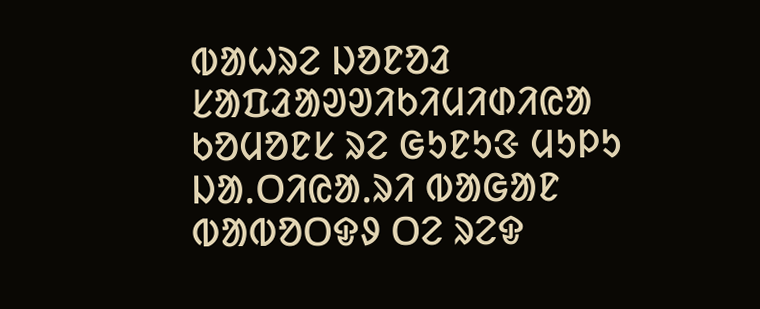ᱵᱟᱦᱨᱮ ᱡᱚᱱᱚᱲ
ᱥᱟᱯᱲᱟᱣᱣᱤᱠᱤᱢᱤᱰᱤᱭᱟ ᱠᱚᱢᱚᱱᱥ ᱨᱮ ᱜᱩᱱᱩᱝ ᱢᱩᱞᱩ ᱡᱟᱹᱛᱤᱭᱟᱹᱨᱤ ᱵᱟᱜᱟᱱ ᱵᱟᱵᱚᱛᱫᱽ ᱛᱮ ᱨᱮᱫ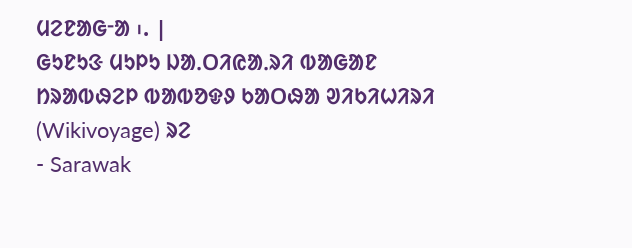ᱢᱮᱱᱟᱜᱼᱟ ᱾. |
ᱜᱩᱱᱩᱝ ᱢᱩᱞᱩ ᱡᱟᱹᱛᱤᱭᱟᱹᱨᱤ ᱵᱟᱜᱟᱱ ᱴᱨᱟᱵᱷᱮᱞ ᱵᱟᱵᱚᱫᱽ ᱠᱟᱛᱷᱟ ᱣᱤᱠᱤᱦᱤᱨᱤ (Wikivoyage) ᱨᱮ
- Sarawak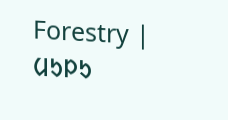Forestry | ᱢᱩᱞᱩ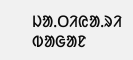ᱡᱟᱹᱛᱤᱭᱟᱹᱨᱤ ᱵᱟᱜᱟᱱ